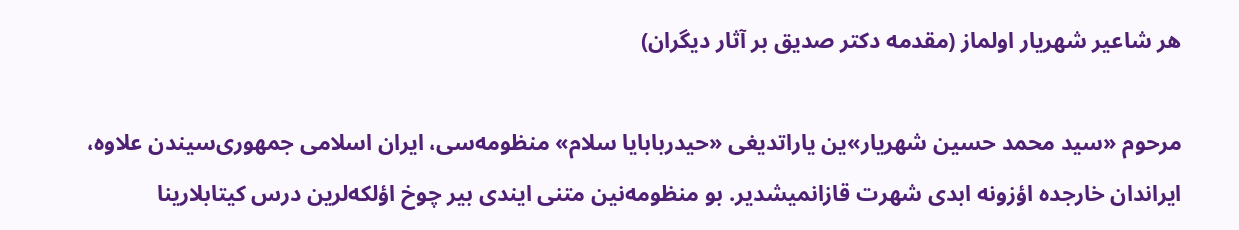هر شاعیر شهریار اولماز (مقدمه دکتر صدیق بر آثار دیگران)

مرحوم «سید محمد حسین شهریار»ین یاراتدیغی «حیدربابایا سلام» منظومه‌سی، ایران اسلامی جمهوری‌سیندن علاوه، ایراندان خارجده اؤزونه ابدی شهرت قازانمیشدیر. بو منظومه‌نین متنی ایندی بیر چوخ اؤلكه‌لرین درس كیتابلارینا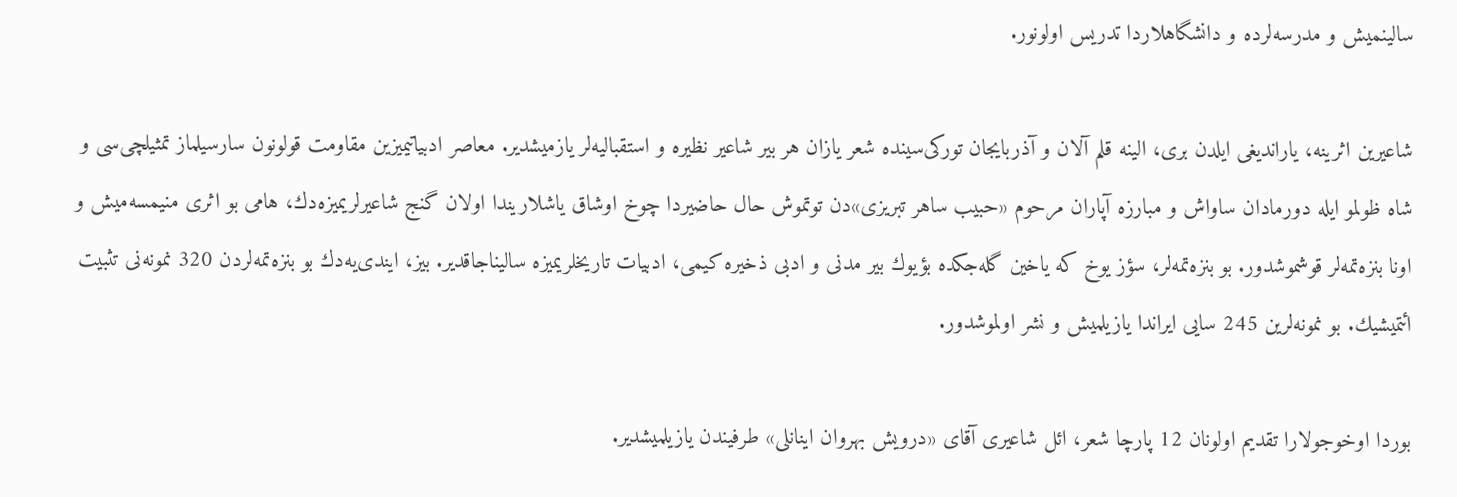سالینمیش و مدرسه‌لرده و دانشگاهلاردا تدریس اولونور.

شاعیرین اثرینه، یاراندیغی ایلدن بری، الینه قلم آلان و آذربایجان توركی‌سینده شعر یازان هر بیر شاعیر نظیره و استقبالیه‌لر یازمیشدیر. معاصر ادبیاتیمیزین مقاومت قولونون سارسیلماز تمثیلچی‌سی و شاه ظولمو ایله دورمادان ساواش و مبارزه آپاران مرحوم «حبیب ساهر تبریزی»دن توتموش حال حاضیردا چوخ اوشاق یاشلاریندا اولان گنج شاعیرلریمیزه‌دك، هامی بو اثری منیمسه‌میش و اونا بنزه‌تمه‌لر قوشموشدور. بو بنزه‌تمه‌لر، سؤز یوخ كه یاخین گله‌جكده بؤیوك بیر مدنی و ادبی ذخیره كیمی، ادبیات تاریخلریمیزه سالیناجاقدیر. بیز، ایندی‌یه‌دك بو بنزه‌تمه‌لردن 320 نمونه‌نی تثبیت ائتمیشیك. بو نمونه‌لرین 245 سایی ایراندا یازیلمیش و نشر اولموشدور.

بوردا اوخوجولارا تقدیم اولونان 12 پارچا شعر، ائل شاعیری آقای «درویش بهروان اینانلی» طرفیندن یازیلمیشدیر.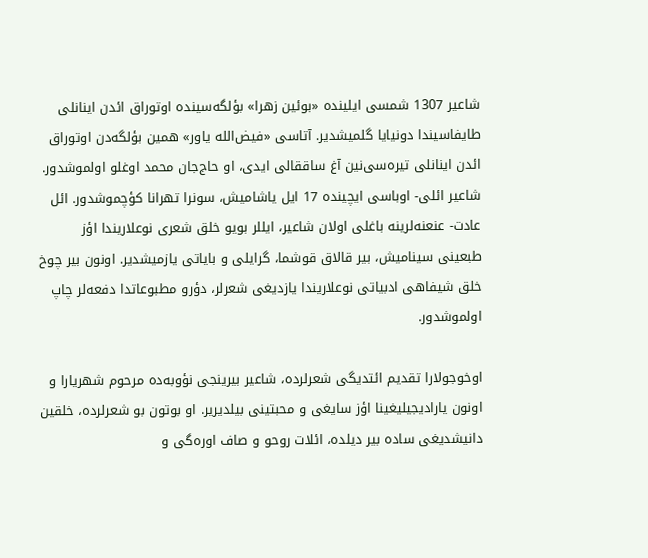شاعیر 1307 شمسی ایلینده «بوئین زهرا» بؤلگه‌سینده اوتوراق ائدن اینانلی طایفاسیندا دونیایا گلمیشدیر. آتاسی «فیض‌الله یاور» همین بؤلگه‌دن اوتوراق ائدن اینانلی تیره‌سی‌نین آغ ساققالی‌ ایدی، او حاج‌جان محمد اوغلو اولموشدور. شاعیر ائلی- اوباسی ایچینده 17 ایل یاشامیش، سونرا تهرانا كؤچموشدور. ائل عادت- عنعنه‌لرینه باغلی اولان شاعیر، ایللر بویو خلق شعری نوعلاریندا اؤز طبعینی سینامیش، بیر قالاق قوشما، گرایلی و بایاتی یازمیشدیر. اونون بیر چوخ خلق شیفاهی ادبیاتی نوعلاریندا یازدیغی شعرلر، دؤرو مطبوعاتدا دفعه‌لر چاپ اولموشدور.

اوخوجولارا تقدیم ائتدیگی شعرلرده، شاعیر بیرینجی نؤوبه‌ده مرحوم شهریارا و اونون یارادیجیلیغینا اؤز سایغی و محبتینی بیلدیریر. او بوتون بو شعرلرده، خلقین دانیشدیغی ساده بیر دیلده، ائلات روحو و صاف اوره‌گی و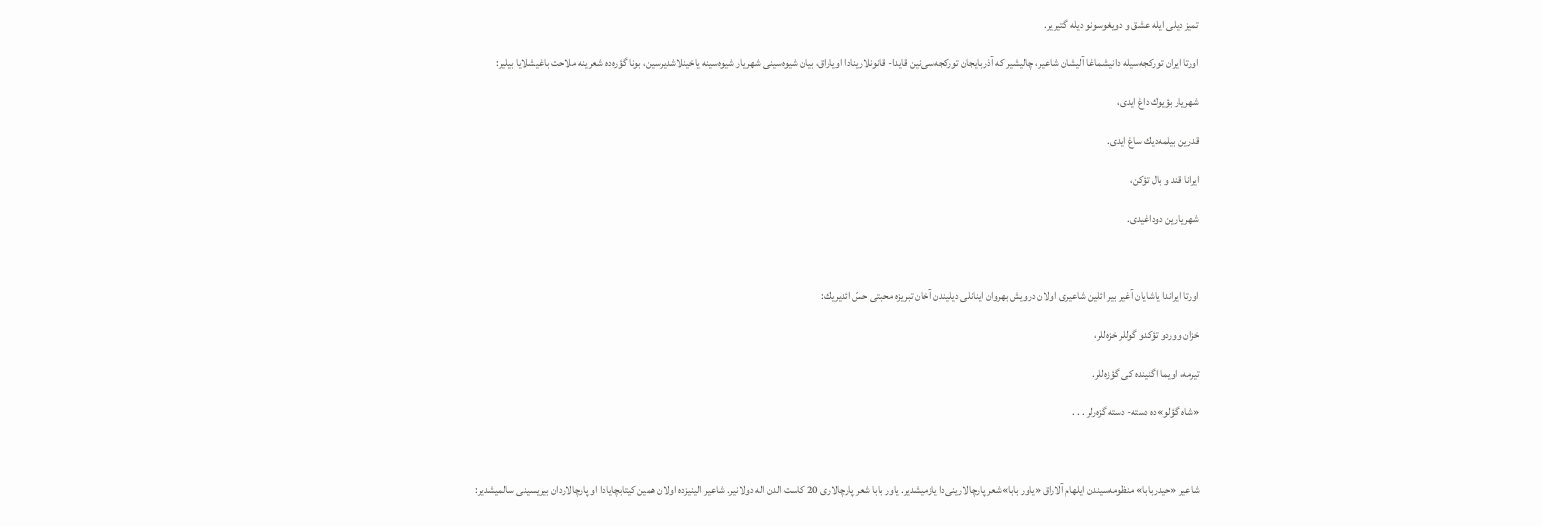تمیز دیلی‌ ایله عشق و دویغوسونو دیله گتیریر.

اورتا ایران توركجه‌سیله دانیشماغا آلیشان شاعیر، چالیشیر كه آذربایجان توركجه‌سی‌نین قایدا- قانونلارینادا اویاراق، بیان شیوه‌سینی شهریار شیوه‌سینه یاخینلاشدیرسین، بونا گؤره‌ده شعرینه ملاحت باغیشلایا بیلیر:

شهریار بؤیوك داغ ایدی،

قدرین بیلمه‌دیك ساغ ایدی.

ایرانا قند و بال تؤكن،

شهریارین دوداغیدی.



اورتا ایراندا یاشایان آغیر بیر ائلین شاعیری اولان درویش بهروان اینانلی دیلیندن آخان تبریزه محبتی حسّ ائدیریك:

خزان ووردو تؤكدو گوللر خزه‌للر،

تیرمه، اویما اگنینده كی گؤزه‌للر.

«شاه گؤلو»ده دسته- دسته گزه‌رلر . . .



شاعیر «حیدربابا» منظومه‌سیندن ایلهام آلاراق «یاور بابا»شعر پارچالارینی‌دا یازمیشدیر. یاور بابا شعر پارچالاری 20 كاست الدن اله دولانیر. شاعیر الینیزده اولان همین كیتابچایادا او پارچالاردان بیریسینی سالمیشدیر: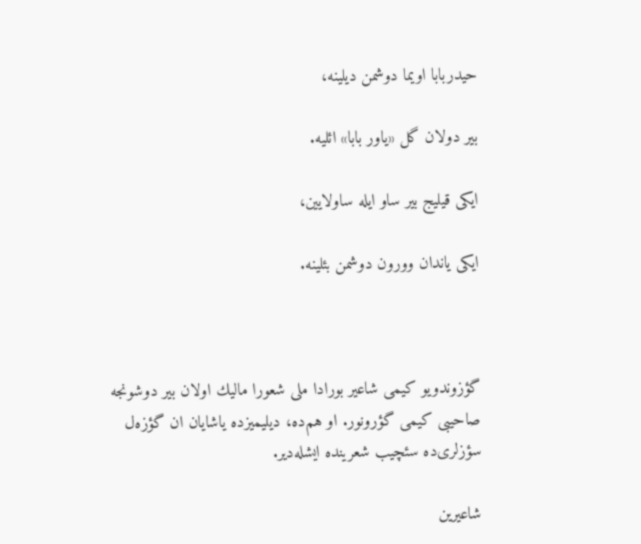حیدربابا اویما دوشمن دیلینه،

بیر دولان گل «یاور بابا» ائلیه.

ایكی قیلیج بیر ساو ایله ساولایین،

ایكی یاندان وورون دوشمن بئلینه.



گؤزوندویو كیمی شاعیر بورادا ملی شعورا مالیك اولان بیر دوشونجه صاحیبی كیمی گؤرونور. او هم‌ده، دیلیمیزده یاشایان ان گؤزه‌ل سؤزلری‌ده سئچیب شعرینده ایشله‌دیر.

شاعیرین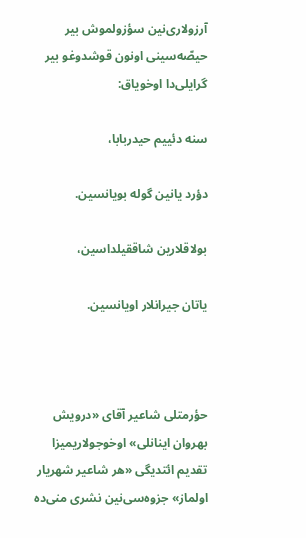آرزولاری‌نین سؤزولموش بیر حیصّه‌سینی اونون قوشدوغو بیر گرایلی‌دا اوخویاق:

سنه دئییم حیدربابا،

دؤرد یانین گوله بویانسین.

بولاقلارین شاققیلداسین،

یاتان جیرانلار اویانسین.



حؤرمتلی شاعیر آقای «درویش بهروان اینانلی» اوخوجولاریمیزا تقدیم ائتدیگی «هر شاعیر شهریار اولماز» جزوه‌سی‌نین نشری منی‌ده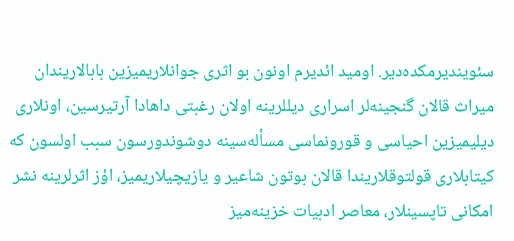سئویندیرمكده‌دیر. اومید ائدیرم اونون بو اثری جوانلاریمیزین بابالاریندان میراث قالان گنجینه‌لر اسراری دیللرینه اولان رغبتی داهادا آرتیرسین، اونلاری دیلیمیزین احیاسی و قورونماسی مسأله‌سینه دوشوندورسون سبب اولسون كه كیتابلاری قولتوقلاریندا قالان بوتون شاعیر و یازیچیلاریمیز، اؤز اثرلرینه نشر امكانی تاپسینلار، معاصر ادبیات خزینه‌میز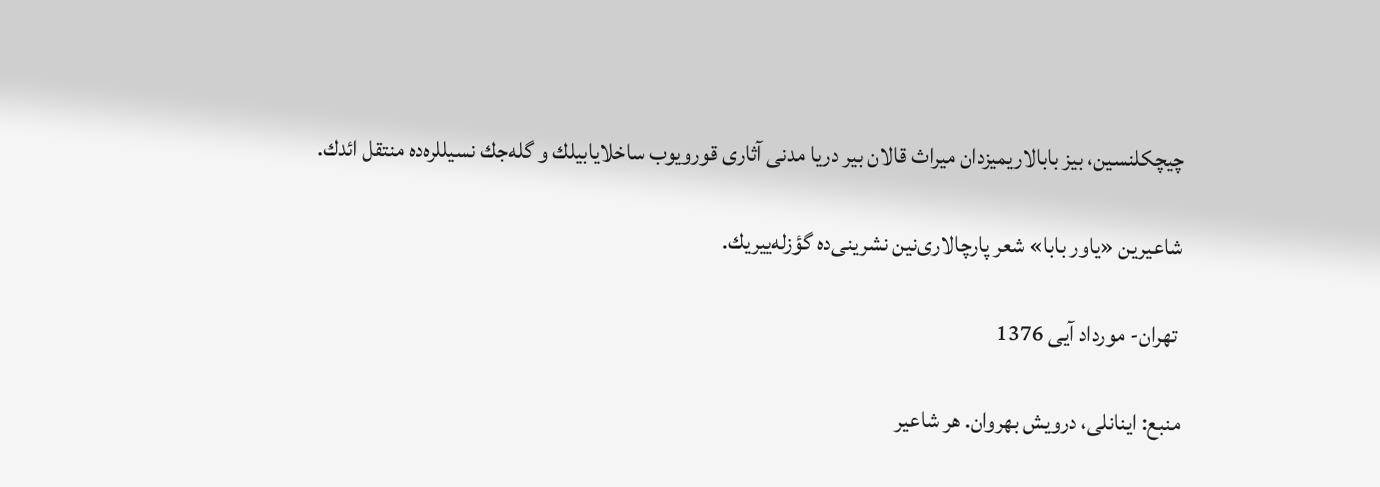چیچكلنسین، بیز بابالاریمیزدان میراث قالان بیر دریا مدنی آثاری قورویوب ساخلایابیلك و گله‌جك نسیللره‌ده منتقل ائدك.

شاعیرین «یاور بابا» شعر پارچالاری‌نین نشرینی‌ده گؤزله‌ییریك.

 تهران- مورداد آیی 1376

منبع: اینانلی،‌ درویش بهروان. هر شاعیر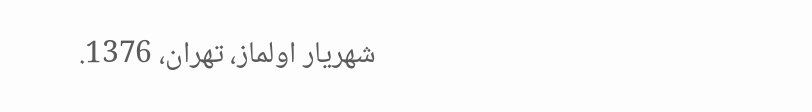شهریار اولماز، تهران، 1376.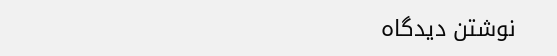نوشتن دیدگاه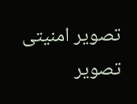تصویر امنیتی
تصویر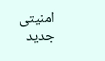امنیتی جدید